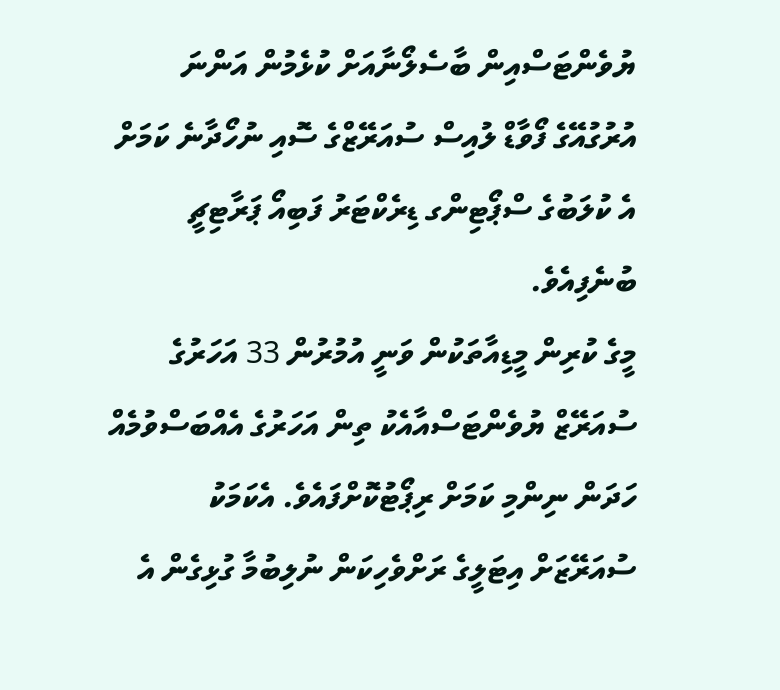ޔުވެންޓަސްއިން ބާސެލޯނާއަށް ކުޅެމުން އަންނަ އުރުގުއޭގެ ފޯވާޑް ލުއިސް ސުއަރޭޒްގެ ސޮއި ނުހޯދާނެ ކަމަށް އެ ކުލަބުގެ ސްޕޯޓިންގ ޑިރެކްޓަރު ފަބިއޯ ޕަރާޓިޗީ ބުނެފިއެވެ.
މީގެ ކުރިން މީޑިއާތަކުން ވަނީ އުމުރުން 33 އަހަރުގެ ސުއަރޭޒް ޔުވެންޓަސްއާއެކު ތިން އަހަރުގެ އެއްބަސްވުމެއް ހަދަން ނިންމި ކަމަށް ރިޕޯޓުކޮށްފައެވެ. އެކަމަކު ސުއަރޭޒަށް އިޓަލީގެ ރަށްވެހިކަން ނުލިބުމާ ގުޅިގެން އެ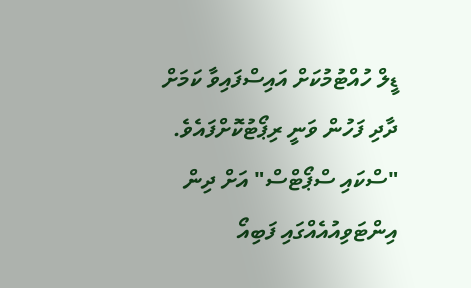ޑީލް ހުއްޓުމުކަށް އައިސްފައިވާ ކަމަށް ދާދި ފަހުން ވަނީ ރިޕޯޓުކޮށްފައެވެ.
"ސްކައި ސްޕޯޓްސް" އަށް ދިން އިންޓަވިއުއެއްގައި ފަބިއޯ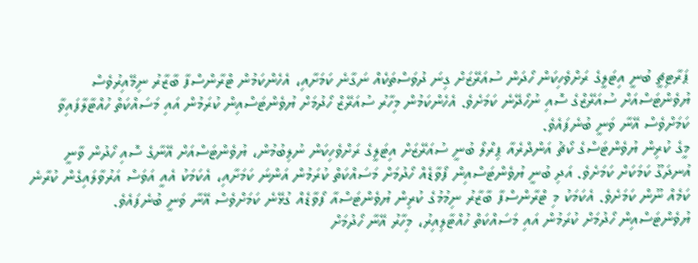ޕަރާޓިޗީ ބުނީ އިޓަލީގެ ރަށްވެހިކަން ހޯދަން ސުއަރޭޒަށް ގިނަ ދުވަސްތަކެއް ނަގާނެ ކަމަށާއި، އެހެންކަމުން ޓްރާންސްފާ ބާޒާރު ނިމޭއިރުވެސް ޔުވެންޓަސްއަށް ސުއަރޭޒްގެ ސޮއި ނުހޯދޭނެ ކަމަށެވެ. އެހެންކަމުން މިހާރު ސުއަރޭޒް ހޯދުމަށް ޔުވެންޓަސްއިން ކުރަމުން އައި މަސައްކަތް ހުއްޓާލާފައިވާ ކަމަށްވެސް އޭނާ ވަނީ ބުނެފައެވެ.
މީގެ ކުރިން ޔުވެންޓަސްގެ ކޯޗު އަންދްރެއާ ޕިރްލޯ ބުނީ ސުއަރޭޒަށް އިޓަލީގެ ރަށްވެހިކަން ނުލިބުމުން، ޔުވެންޓަސްއަށް އޭނާގެ ސޮއި ހޯދުން ވާނީ އުނދަގޫ ކަމަކަށް ކަމަށެވެ. އަދި ބުނީ ޔުވެންޓަސްއިން ފޯވާޑެއް ހޯދުމަށް މަސައްކަތް ކުރަމުން އަންނަ ކަމަށާއި، އެކަމަކު އެއީ އަވަސް އަރުވާލައިގެން ކުރާނެ ކަމެއް ނޫން ކަމަށެވެ. އެކަމަކު މި ޓްރާންސްފާ ބާޒާރު ނިމުމުގެ ކުރިން ޔުވެންޓަސްއާ ފޯވާޑެއް ގުޅޭނެ ކަމަށްވެސް އޭނާ ވަނީ ބުނެފައެވެ.
ޔުވެންޓަސްއިން ހޯދުމަށް ކުރަމުން އައި މަސައްކަތް ހުއްޓާލިއިރު، މިހާރު އޭނާ ހޯދުމަށް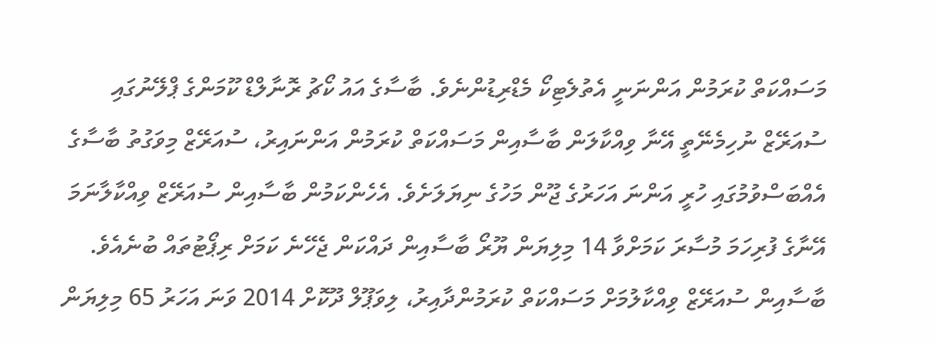މަސައްކަތް ކުރަމުން އަންނަނީ އެތުލެޓިކޯ މެޑްރިޑުންނެވެ. ބާސާގެ އައު ކޯޗު ރޮނާލްޑް ކޫމަންގެ ޕްލޭނުގައި ސުއަރޭޒް ނުހިމެނޭތީ އޭނާ ވިއްކާލަން ބާސާއިން މަސައްކަތް ކުރަމުން އަންނައިރު، ސުއަރޭޒް މިވަގުތު ބާސާގެ އެއްބަސްވުމުގައި ހުރީ އަންނަ އަހަރުގެ ޖޫން މަހުގެ ނިޔަލަށެވެ. އެހެންކަމުން ބާސާއިން ސުއަރޭޒް ވިއްކާލާނަމަ އޭނާގެ ފުރިހަމަ މުސާރަ ކަމަށްވާ 14 މިލިޔަން ޔޫރޯ ބާސާއިން ދައްކަން ޖެހޭނެ ކަމަށް ރިޕޯޓުތައް ބުނެއެވެ.
ބާސާއިން ސުއަރޭޒް ވިއްކާލުމަށް މަސައްކަތް ކުރަމުންދާއިރު، ލިވަޕޫލް ދޫކޮށް 2014 ވަނަ އަހަރު 65 މިލިޔަން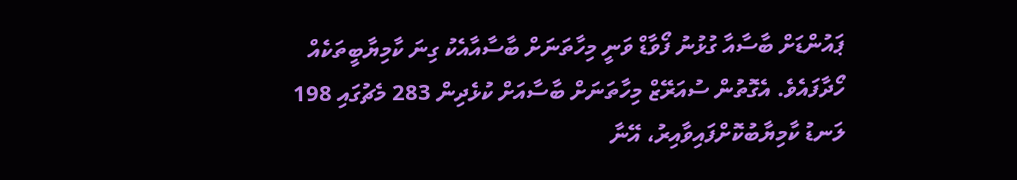ޕައުންޑަށް ބާސާއާ ގުޅުނު ފޯވާޑް ވަނީ މިހާތަނަށް ބާސާއާއެކު ގިނަ ކާމިޔާބީތަކެއް ހޯދާފައެވެ. އެގޮތުން ސުއަރޭޒް މިހާތަނަށް ބާސާއަށް ކުޅެދިން 283 މެޗުގައި 198 ލަނޑު ކާމިޔާބުކޮށްފައިވާއިރު، އޭނާ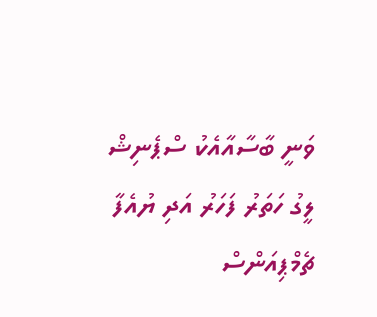ވަނީ ބާސާއާއެކު ސްޕެނިޝް ލީގު ހަތަރު ފަހަރު އަދި ޔުއެފާ ޗެމްޕިއަންސް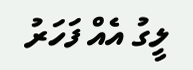ލީގު އެއް ފަހަރު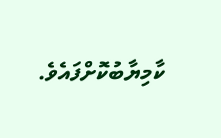ކާމިޔާބުކޮށްފައެވެ.